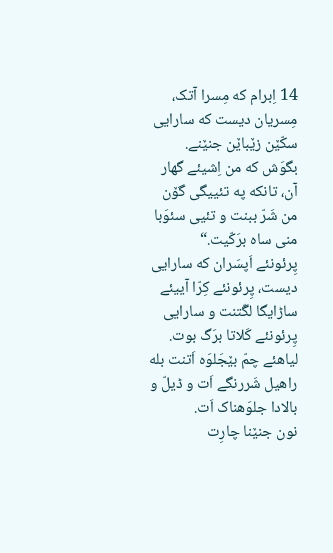14 اِبرام که مِسرا آتک، مِسریان دیست که سارایی سکّێن زێباێن جنێنے.
بگوَش که من اِشیئے گهار آن، تانکه په تئییگی گۆن من شَرّ ببنت و تئیی سئوَبا منی ساه برَکّیت.“
پِرئونئے اَپسَران که سارایی دیست، پِرئونئے کِرّا آییئے ساڑایگا لگّتنت و سارایی پِرئونئے کَلاتا برَگ بوت.
لیاهئے چمّ بێجَلوَه اَتنت بله راهیل شَررنگے اَت و ڈیلّ و بالادا جلوَهناک اَت.
نون جنێنا چارِت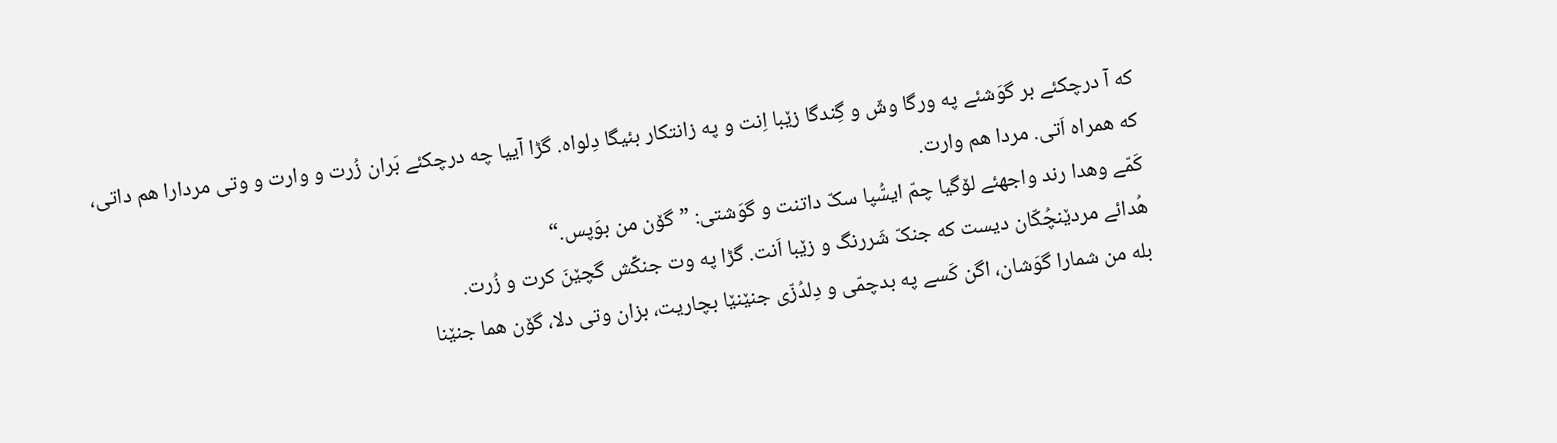که آ درچکئے بر گوَشئے په ورگا وشّ و گِندگا زێبا اِنت و په زانتکار بئیگا دِلواه. گڑا آییا چه درچکئے بَران زُرت و وارت و وتی مردارا هم داتی، که همراه اَتی. مردا هم وارت.
کَمّے وهدا رند واجهئے لۆگیا چمّ ایسُّپا سکّ داتنت و گوَشتی: ”گۆن من بوَپس.“
هُدائے مردێنچُکّان دیست که جنکّ شَررنگ و زێبا اَنت. گڑا په وت جنکِّش گچێنَ کرت و زُرت.
بله من شمارا گوَشان، اگن کَسے په بدچمّی و دِلدُزّی جنێنێا بچاریت، بزان وتی دلا، گۆن هما جنێنا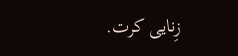زِنایی کرت.